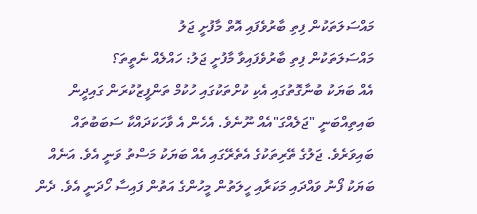މައްސަލަތަކުން ފިތި ބާރުވެފައި އޮތް މާފުށީ ޖަލު
މައްސަލަތަކުން ފިތި ބާރުވެފައިވާ މާފުށީ ޖަލު: ހައްލެއް ނެތީތަ؟
އެއް ބަޔަކު ބުނާގޮތުގައި އެކި ކުށްތަކުގައި ހުކުމް ތަންފީޒުކުރަން ގައިދީން ބައިތިއްބަނީ "ޖަލެއްގަ"އެއް ނޫނެވެ. އެހެން އެ ވާހަކަދައްކާ ސަބަބުތައް ބައިވަރެވެ. ޖަލުގެ ތޭރިތަކުގެ އެތެރޭގައި އެއް ބަޔަކު މަސްތު ވަނީ އެވެ. އަނެއް ބަޔަކު ފޯނު ވައްދައި މަކަރާއި ހީލަތުން މީހުންގެ އަތުން ފައިސާ ހޯދަނީ އެވެ. ދެން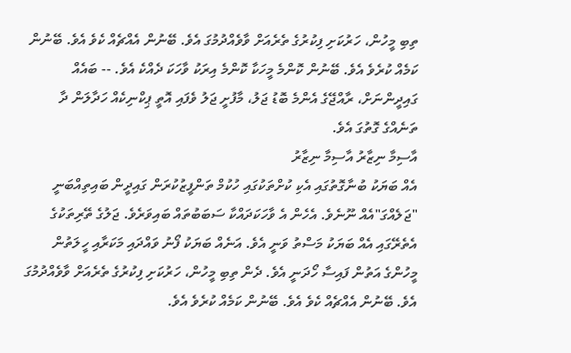ތިބި މީހުން، ހަރުކަށި ފިކުރުގެ ތެރެއަށް ވާވެއްދުމުގަ އެވެ. ބޭނުން އެއްޗެއް ކެވެ އެވެ. ބޭނުން ކަމެއް ކުރެވެ އެވެ. ބޭނުން ކޮންމެ މީހަކާ ކޮންމެ އިރަކު ވާހަކަ ދެއްކެ އެވެ. -- ބައެއް ގައިދީންނަށް، ރާއްޖޭގެ އެންމެ ބޮޑު ޖަލު، މާފުށީ ޖަލު ވެފައި އޮތީ ޕިކްނިކެއް ހަދާލަން ދާ ތަނެއްގެ ގޮތުގަ އެވެ.
އާސިމާ ނިޒާރު އާސިމާ ނިޒާރު
އެއް ބަޔަކު ބުނާގޮތުގައި އެކި ކުށްތަކުގައި ހުކުމް ތަންފީޒުކުރަން ގައިދީން ބައިތިއްބަނީ "ޖަލެއްގަ"އެއް ނޫނެވެ. އެހެން އެ ވާހަކަދައްކާ ސަބަބުތައް ބައިވަރެވެ. ޖަލުގެ ތޭރިތަކުގެ އެތެރޭގައި އެއް ބަޔަކު މަސްތު ވަނީ އެވެ. އަނެއް ބަޔަކު ފޯނު ވައްދައި މަކަރާއި ހީލަތުން މީހުންގެ އަތުން ފައިސާ ހޯދަނީ އެވެ. ދެން ތިބި މީހުން، ހަރުކަށި ފިކުރުގެ ތެރެއަށް ވާވެއްދުމުގަ އެވެ. ބޭނުން އެއްޗެއް ކެވެ އެވެ. ބޭނުން ކަމެއް ކުރެވެ އެވެ.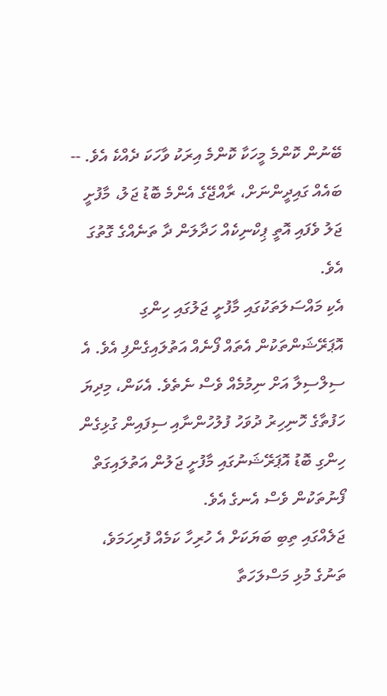ބޭނުން ކޮންމެ މީހަކާ ކޮންމެ އިރަކު ވާހަކަ ދެއްކެ އެވެ. -- ބައެއް ގައިދީންނަށް، ރާއްޖޭގެ އެންމެ ބޮޑު ޖަލު، މާފުށީ ޖަލު ވެފައި އޮތީ ޕިކްނިކެއް ހަދާލަން ދާ ތަނެއްގެ ގޮތުގަ އެވެ.
އެކި މައްސަލަތަކުގައި މާފުށީ ޖަލުގައި ހިންގި އޮޕަރޭޝަންތަކުން އެތައް ފޯނެއް އަތުލައިގެންފި އެވެ. އެ ސިލްސިލާ އަށް ނިމުމެއް ވެސް ނެތެވެ. އެކަން، މިދިޔަ ހަފުތާގެ ހޮނިހިރު ދުވަހު ފުލުހުންނާއި ސިފައިން ގުޅިގެން ހިންގި ބޮޑު އޮޕަރޭޝަނުގައި މާފުށީ ޖަލުން އަތުލައިގަތް ފޯނުތަކުން ވެސް އެނގެ އެވެ.
ޖަލެއްގައި ތިބި ބަޔަކަށް އެ ހުރިހާ ކަމެއް ފުރިހަމަވެ، ތަނުގެ މުޅި މަސްލަހަތާ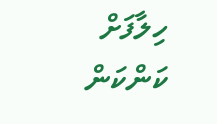ހިލާފަށް ކަންކަން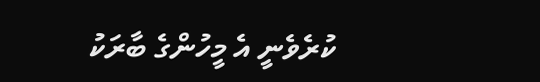ކުރެވެނީ އެ މީހުންގެ ބާރަކު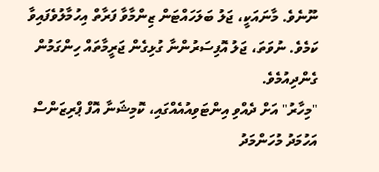ނޫނެވެ. މާނައަކީ، ޖަލު ބަލަހައްޓަން ޒިންމާވާ ފަރާތް އިހުމާލުވެފައިވާ ކަމެވެ. ނުވަތަ، ޖަލު އޮފިސަރުންނާ ގުޅިގެން ޖަރީމާތައް ހިންގަމުން ގެންދިއުމެވެ.
"މިހާރު" އަށް ދެއްވި އިންޓަވިއުއެއްގައި، ކޮމިޝަނާ އޮފް ޕްރިޒަންސް އަހުމަދު މުހަންމަދު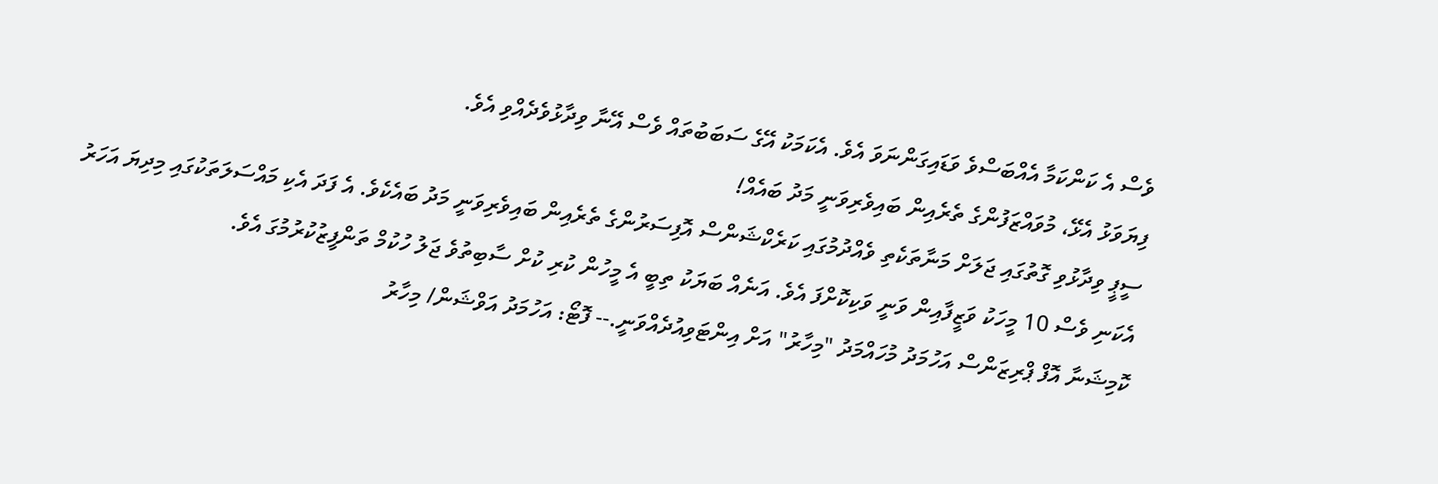ވެސް އެ ކަންކަމާ އެއްބަސްވެ ވަޑައިގަންނަވަ އެވެ. އެކަމަކު އޭގެ ސަބަބުތައް ވެސް އޭނާ ވިދާޅުވެދެއްވި އެވެ.
ފިޔަވަޅު އެޅޭ، މުވައްޒަފުންގެ ތެރެއިން ބައިވެރިވަނީ މަދު ބައެއް!
ސީޕީ ވިދާޅުވި ގޮތުގައި ޖަލަށް މަނާތަކެތި ވެއްދުމުގައި ކަރެކްޝަންސް އޮފިސަރުންގެ ތެރެއިން ބައިވެރިވަނީ މަދު ބައެކެވެ. އެ ފަދަ އެކި މައްސަލަތަކުގައި މިދިޔަ އަހަރު އެކަނި ވެސް 10 މީހަކު ވަޒީފާއިން ވަނީ ވަކިކޮށްފަ އެވެ. އަނެއް ބަޔަކު ތިބީ އެ މީހުން ކުރި ކުށް ސާބިތުވެ ޖަލު ހުކުމް ތަންފީޒުކުރުމުގަ އެވެ.
ކޮމިޝަނާ އޮފް ޕްރިޒަންސް އަހުމަދު މުހައްމަދު "މިހާރު" އަށް އިންޓަވިއުދެއްވަނީ.-- ފޮޓޯ: އަހުމަދު އަވްޝަން/ މިހާރު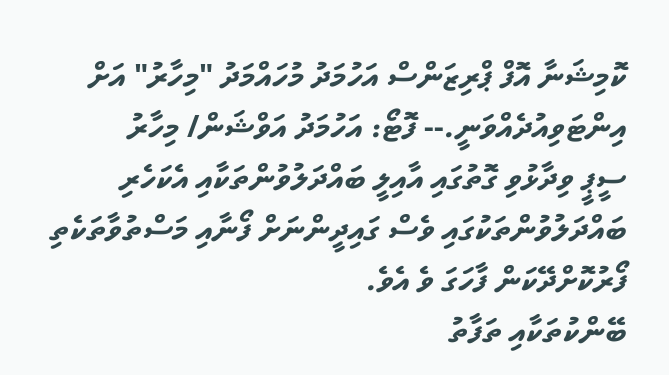ކޮމިޝަނާ އޮފް ޕްރިޒަންސް އަހުމަދު މުހައްމަދު "މިހާރު" އަށް އިންޓަވިއުދެއްވަނީ.-- ފޮޓޯ: އަހުމަދު އަވްޝަން/ މިހާރު
ސީޕީ ވިދާޅުވި ގޮތުގައި އާއިލީ ބައްދަލުވުންތަކާއި އެކަހެރި ބައްދަލުވުންތަކުގައި ވެސް ގައިދީންނަށް ފޯނާއި މަސްތުވާތަކެތި ފޯރުކޮށްދޭކަން ފާހަގަ ވެ އެވެ.
ބޭންކުތަކާއި ތަފާތު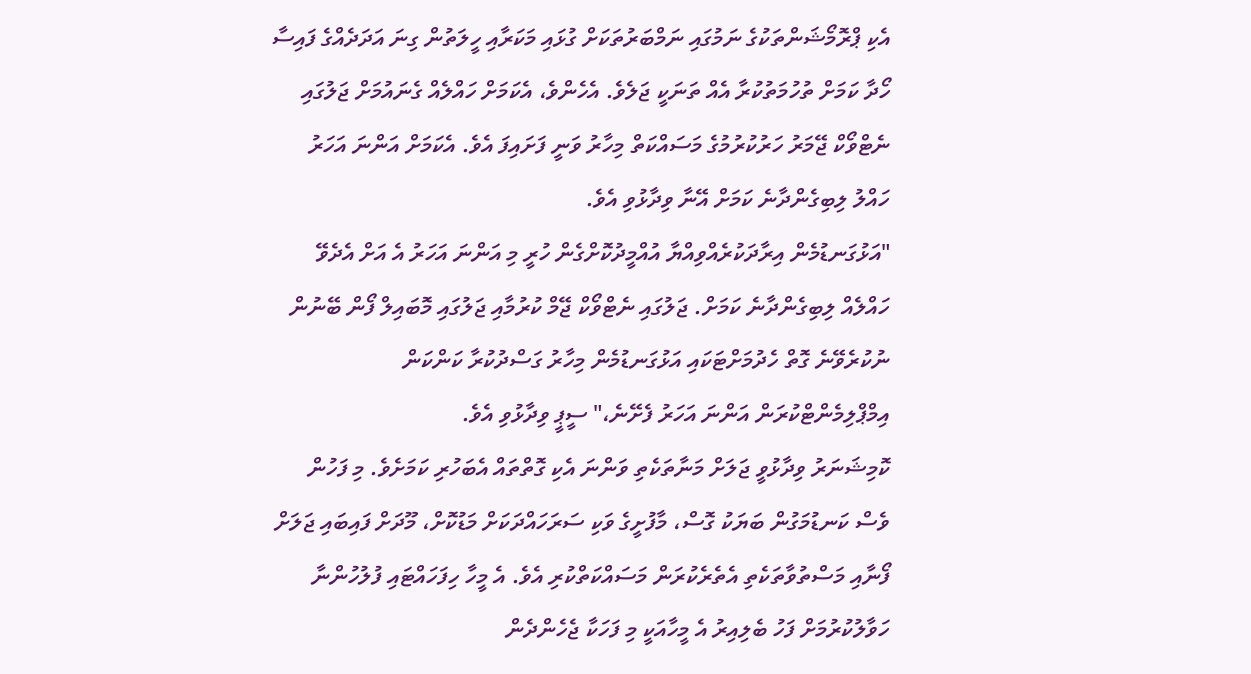އެކި ޕްރޮމޯޝަންތަކުގެ ނަމުގައި ނަމްބަރުތަކަށް ގުޅައި މަކަރާއި ހީލަތުން ގިނަ އަދަދެއްގެ ފައިސާ ހޯދާ ކަމަށް ތުހުމަތުކުރާ އެއް ތަނަކީ ޖަލެވެ. އެހެންވެ، އެކަމަށް ހައްލެއް ގެނައުމަށް ޖަލުގައި ނެޓްވޯކް ޖޭމަރު ހަރުކުރުމުގެ މަސައްކަތް މިހާރު ވަނީ ފަށައިފަ އެވެ. އެކަމަށް އަންނަ އަހަރު ހައްލު ލިބިގެންދާނެ ކަމަށް އޭނާ ވިދާޅުވި އެވެ.
"އަޅުގަނޑުމެން އިރާދަކުރެއްވިއްޔާ އުއްމީދުކޮށްގެން ހުރީ މި އަންނަ އަހަރު އެ އަށް އެދެވޭ ހައްލެއް ލިބިގެންދާނެ ކަމަށް. ޖަލުގައި ނެޓްވޯކް ޖޭމް ކުރުމާއި ޖަލުގައި މޮބައިލް ފޯން ބޭނުން ނުކުރެވޭނެ ގޮތް ހެދުމަށްޓަކައި އަޅުގަނޑުމެން މިހާރު ގަސްދުކުރާ ކަންކަން އިމްޕްލިމެންޓްކުރަން އަންނަ އަހަރު ފެށޭނެ،" ސީޕީ ވިދާޅުވި އެވެ.
ކޮމިޝަނަރު ވިދާޅުވީ ޖަލަށް މަނާތަކެތި ވަންނަ އެކި ގޮތްތައް އެބަހުރި ކަމަށެވެ. މި ފަހުން ވެސް ކަނޑުމަގުން ބަޔަކު ގޮސް، މާފުށީގެ ވަކި ސަރަހައްދަކަށް މަޑުކޮށް، މޫދަށް ފައިބައި ޖަލަށް ފޯނާއި މަސްތުވާތަކެތި އެތެރެކުރަން މަސައްކަތްކުރި އެވެ. އެ މީހާ ހިފަހައްޓައި ފުލުހުންނާ ހަވާލުކުރުމަށް ފަހު ބެލިއިރު އެ މީހާއަކީ މި ފަހަކާ ޖެހެންދެން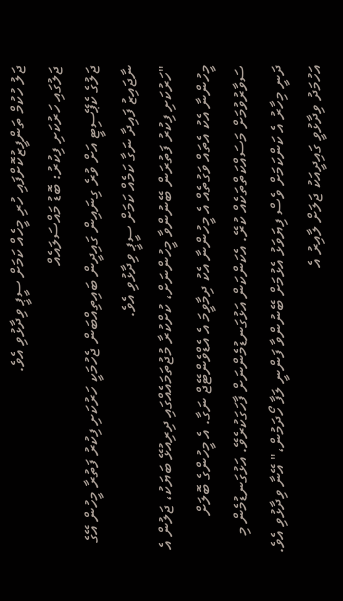ޖަލު ހުކުމް ތަންފީޒުކޮށްފައި ހުރި މީހެއް ކަމަށް ސީޕީ ވިދާޅުވި އެވެ.
ޖަލުގައި ހަރުކަށި ފިކުރު: ބޮޑު މައްސަލައެއް
ޖަލުގެ ކެޕޭސިޓީ އަށް ވުރެ ގިނައިން ގައިދީން ބައިތިއްބަން ޖެހުމަކީ ހަރުކަށި ފިކުރު ފަތުރާ މީހުން އޭގެ ނާޖައިޒު ފައިދާ ނަގާ ކަމެއް ކަމަށް ސީޕީ ވިދާޅުވި އެވެ.
"ހަރުކަށި ފިކުރު ފަތުރަން ބޭނުންވާ މީހުންނަށް، ކުށްކުރާ މުޖުތަމައެއްގައި ދިރިއުޅޭ ބަޔަކު، ޖަލުން އެ މީހުންނާ އެކު އެތައް ވަގުތެއް އެ މީހުންނާ އެކު ދިމާވީމަ އެ އެޑްވެންޓޭޖް ނަގާ. އެ މީހުންގެ ބޮލަށް ސަވާރުވުމަށް މަސައްކަތްތަކެއް ކުރޭ. އެކަންކަން އަޅުގަނޑުމެންނަށް ފާހަގަކުރެވޭ. އަޅުގަނޑުމެން މި ދަނީ މިހާރު އެ ކަންކަމަށް ވެސް ފިޔަވަޅު އެޅުމަށް ބޭނުންވާ ފަންނީ ލަފާ ހޯދަމުން،" އޭނާ ވިދާޅުވި އެވެ.
އަހުމަދު ވިދާޅުވީ ގައިދީއަކު ޖަލަށް ލާއިރު އެ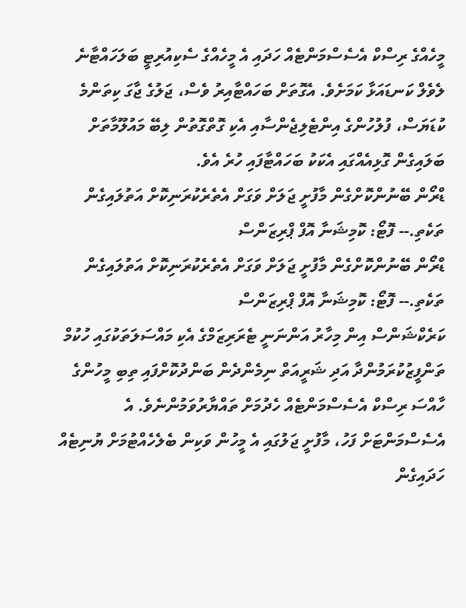މީހެއްގެ ރިސްކް އެސެސްމަންޓެއް ހަދައި އެ މީހެއްގެ ސެކިއުރިޓީ ބަލަހައްޓާނެ ލެވެލް ކަނޑައަޅާ ކަމަށެވެ. އެގޮތަށް ބަހައްޓާއިރު ވެސް، ޖަލުގެ ޖާގަ ކިތަންމެ ކުޑަޔަސް، ފުލުހުންގެ އިންޓެލިޖެންސާއި އެކި ގޮތްގޮތުން ލިބޭ މައުލޫމާތަށް ބަލައިގެން ގޮޅިއެއްގައި އެކަކު ބަހައްޓާފައި ހުރެ އެވެ.
ޑްރޯން ބޭނުންކޮށްގެން މާފުށީ ޖަލަށް ވަގަށް އެތެރެކުރަނިކޮށް އަތުލައިގެން ތަކެތި.-- ފޮޓޯ: ކޮމިޝަނާ އޮފް ޕްރިޒަންސް
ޑްރޯން ބޭނުންކޮށްގެން މާފުށީ ޖަލަށް ވަގަށް އެތެރެކުރަނިކޮށް އަތުލައިގެން ތަކެތި.-- ފޮޓޯ: ކޮމިޝަނާ އޮފް ޕްރިޒަންސް
ކަރެކްޝަންސް އިން މިހާރު އަންނަނީ ޓެރަރިޒަމްގެ އެކި މައްސަލަތަކުގައި ހުކުމް ތަންފީޒުކުރަމުންދާ އަދި ޝަރީއަތް ނިމެންދެން ބަންދުކޮށްފައި ތިބި މީހުންގެ ހާއްސަ ރިސްކް އެސެސްމަންޓެއް ހެދުމަށް ތައްޔާރުވަމުންނެވެ. އެ އެސެސްމަންޓަށް ފަހު، މާފުށީ ޖަލުގައި އެ މީހުން ވަކިން ބެލެހެއްޓުމަށް ޔުނިޓެއް ހަދައިގެން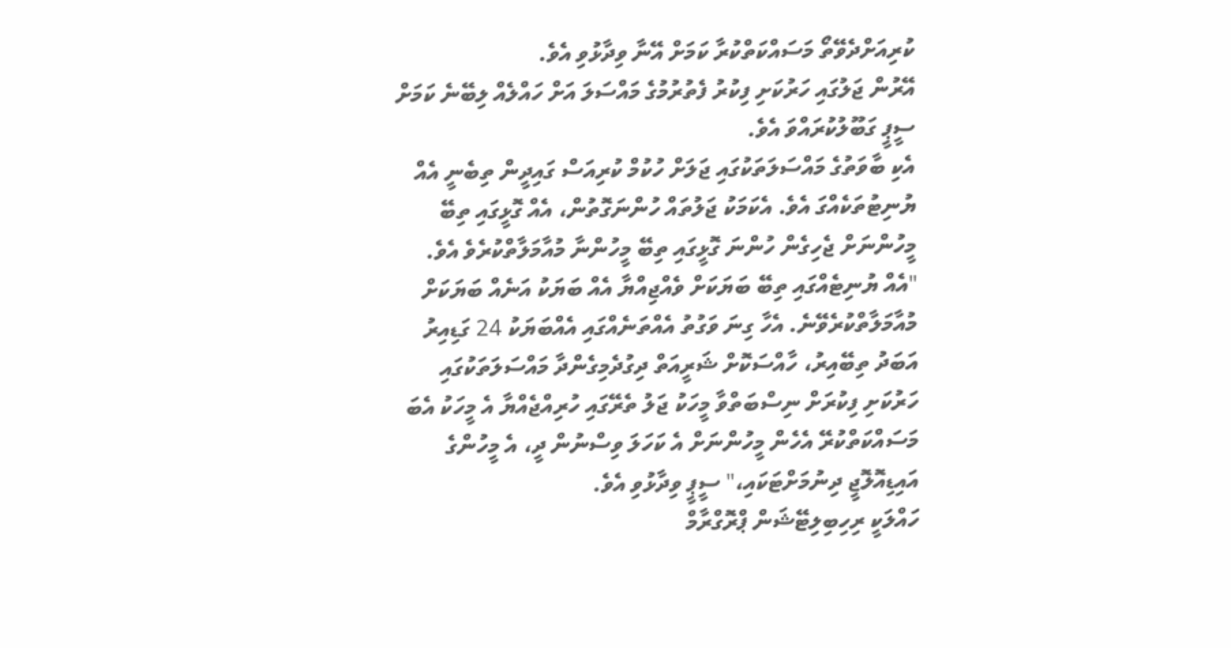ކުރިއަށްދެވޭތޯ މަސައްކަތްކުރާ ކަމަށް އޭނާ ވިދާޅުވި އެވެ.
އޭރުން ޖަލުގައި ހަރުކަށި ފިކުރު ފެތުރުމުގެ މައްސަލަ އަށް ހައްލެއް ލިބޭނެ ކަމަށް ސީޕީ ގަބޫލުކުރައްވަ އެވެ.
އެކި ބާވަތުގެ މައްސަލަތަކުގައި ޖަލަށް ހުކުމް ކުރިއަސް ގައިދީން ތިބެނީ އެއް ޔުނިޓުތަކެއްގަ އެވެ. އެކަމަކު ޖަލުތައް ހުންނަގޮތުން، އެއް ގޮޅީގައި ތިބޭ މީހުންނަށް ޖެހިގެން ހުންނަ ގޮޅީގައި ތިބޭ މީހުންނާ މުއާމަލާތްކުރެވެ އެވެ.
"އެއް ޔުނިޓެއްގައި ތިބޭ ބަޔަކަށް ވެއްޖިއްޔާ އެއް ބަޔަކު އަނެއް ބަޔަކަށް މުއާމަލާތްކުރެވޭނެ. އެހާ ގިނަ ވަގުތު އެއްތަނެއްގައި އެއްބަޔަކު 24 ގަޑިއިރު އަބަދު ތިބޭއިރު، ހާއްސަކޮށް ޝަރީއަތް ދިގުދެމިގެންދާ މައްސަލަތަކުގައި ހަރުކަށި ފިކުރަށް ނިސްބަތްވާ މީހަކު ޖަލު ތެރޭގައި ހުރިއްޖެއްޔާ އެ މީހަކު އެބަ މަސައްކަތްކުރޭ އެހެން މީހުންނަށް އެ ކަހަލަ ވިސްނުން ދީ، އެ މީހުންގެ އައިޑިއޮލޮޖީ ދިނުމަށްޓަކައި،" ސީޕީ ވިދާޅުވި އެވެ.
ހައްލަކީ ރިހިބިލިޓޭޝަން ޕްރޮގްރާމް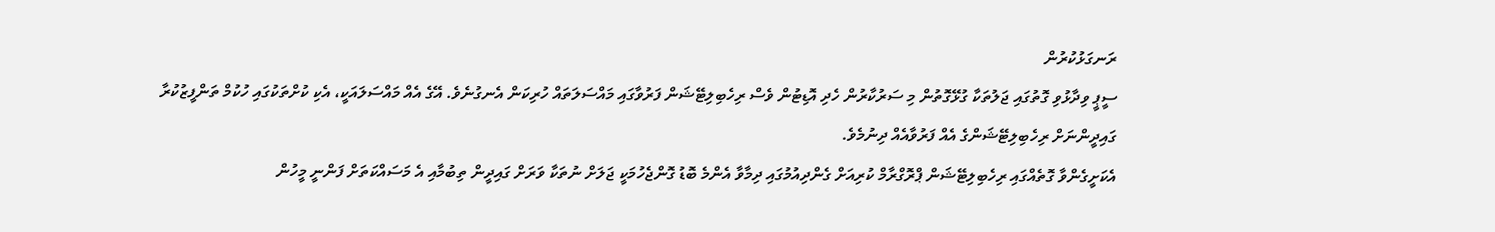ރަނގަޅުކުރުން
ސީޕީ ވިދާޅުވި ގޮތުގައި ޖަލުތަކާ ގުޅޭގޮތުން މި ސަރުކާރުން ހެދި އޮޑިޓުން ވެސް ރިހެބިލިޓޭޝަން ފަރުވާގައި މައްސަލަތައް ހުރިކަން އެނގުނެވެ. އޭގެ އެއް މައްސަލައަކީ، އެކި ކުށްތަކުގައި ހުކުމް ތަންފީޒުކުރާ ގައިދީންނަށް ރިހެބިލިޓޭޝަންގެ އެއް ފަރުވާއެއް ދިނުމެވެ.
އެކަށީގެންވާ ގޮތެއްގައި ރިހެބިލިޓޭޝަން ޕްރޮގްރާމް ކުރިއަށް ގެންދިއުމުގައި ދިމާވާ އެންމެ ބޮޑު ގޮންޖެހުމަކީ ޖަލަށް ނުތަކާ ވަރަށް ގައިދީން ތިބުމާއި އެ މަސައްކަތަށް ފަންނީ މީހުން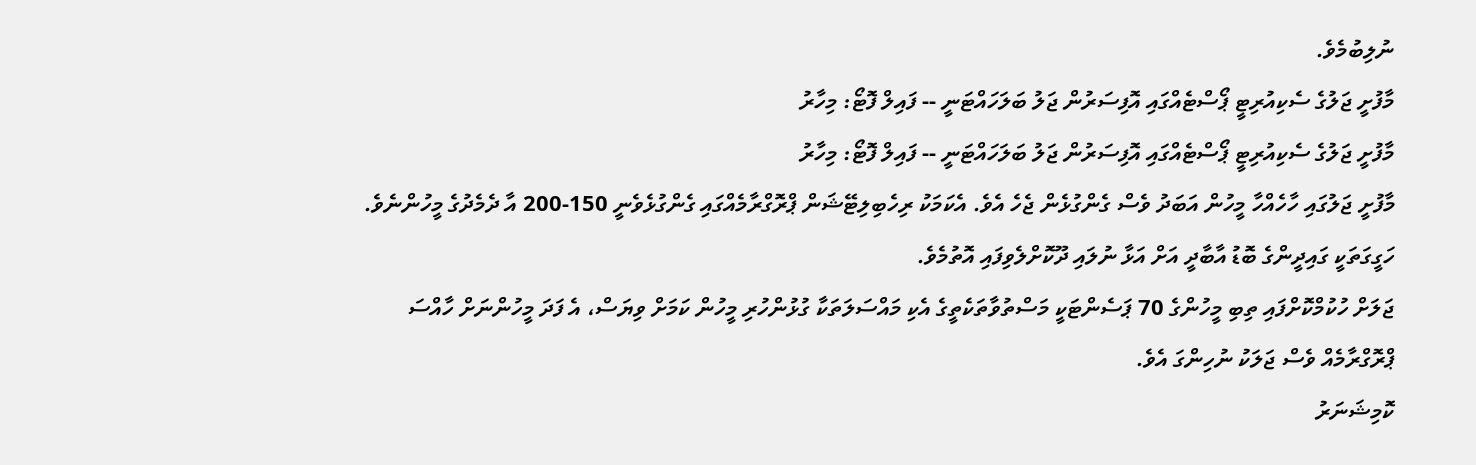ނުލިބުމެވެ.
މާފުށީ ޖަލުގެ ސެކިއުރިޓީ ޕޯސްޓެއްގައި އޮފިސަރުން ޖަލު ބަލަހައްޓަނީ -- ފައިލް ފޮޓޯ: މިހާރު
މާފުށީ ޖަލުގެ ސެކިއުރިޓީ ޕޯސްޓެއްގައި އޮފިސަރުން ޖަލު ބަލަހައްޓަނީ -- ފައިލް ފޮޓޯ: މިހާރު
މާފުށީ ޖަލުގައި ހާހެއްހާ މީހުން އަބަދު ވެސް ގެންގުޅެން ޖެހެ އެވެ. އެކަމަކު ރިހެބިލިޓޭޝަން ޕްރޮގްރާމެއްގައި ގެންގުޅެވެނީ 150-200 އާ ދެމެދުގެ މީހުންނެވެ. ހަގީގަތަކީ ގައިދީންގެ ބޮޑު އާބާދީ އަށް އަޅާ ނުލައި ދޫކޮށްލެވިފައި އޮތުމެވެ.
ޖަލަށް ހުކުމްކޮށްފައި ތިބި މީހުންގެ 70 ޕަސެންޓަކީ މަސްތުވާތަކެތީގެ އެކި މައްސަލަތަކާ ގުޅުންހުރި މީހުން ކަމަށް ވިޔަސް، އެ ފަދަ މީހުންނަށް ހާއްސަ ޕްރޮގްރާމެއް ވެސް ޖަލަކު ނުހިންގަ އެވެ.
ކޮމިޝަނަރު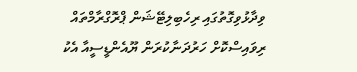ވިދާޅުވިގޮތުގައި ރިހެބިލިޓޭޝަން ޕްރޮގްރާމްތައް ރިވައިސްކޮށް ހަރުދަނާކުރަން ޔޫއެންޑީސީއާ އެކު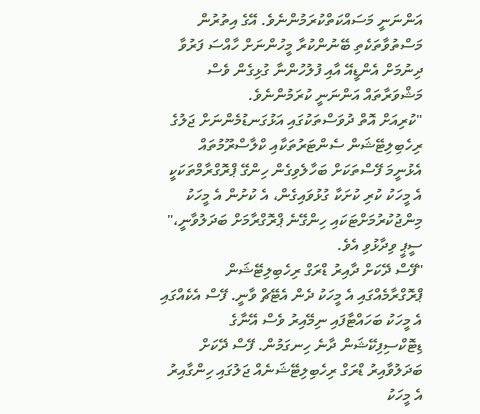އަންނަނީ މަސައްކަތްކުރަމުންނެވެ. އޭގެ އިތުރުން މަސްތުވާތަކެތި ބޭނުންކުރާ މީހުންނަށް ހާއްސަ ފަރުވާ ދިނުމަށް އެންޑީއޭ އާއި ފުލުހުންނާ ގުޅިގެން ވެސް މަޝްވަރާތައް އަންނަނީ ކުރަމުންނެވެ.
"ކުރިއަށް އޮތް ދުވަސްތަކުގައި އަޅުގަނޑުމެންނަށް ޖަލުގެ ރިހެބިލިޓޭޝަން ސެންޓަރުތަކާއި ކްލާސްރޫމުތައް އެޅުނީމަ ފޭސްތަކަށް ބަހާލެވިގެން ހިންގޭ ޕްރޮގްރާމްތަކަކީ އެ މީހަކު ކުރި ކުށަކާ ގުޅުވައިގެން، އެ ކުށުން އެ މީހަކު މިންޖުކުރުމަށްޓަކައި ހިންގޭނެ ޕްރޮގްރާމަށް ބަދަލުވާނީ،" ސީޕީ ވިދާޅުވި އެވެ.
"ފޭސް ދޭކަށް ދާއިރު ޑްރަގް ރިހެބިލިޓޭޝަން ޕްރޮގްރާމެއްގައި އެ މީހަކު ދެން އެޓޭޗް ވާނީ. ފޭސް އެކެއްގައި އެ މީހަކު ބަހައްޓާފައި ނިމޭއިރު ވެސް އޭނާގެ ޑިޓޮކްސިފިކޭޝަން ދާނެ ހިނގަމުން. ފޭސް ދޭކަށް ބަދަލުވާއިރު ޑްރަގް ރިހެބިލިޓޭޝަނެއް ޖަލުގައި ހިންގާއިރު އެ މީހަކު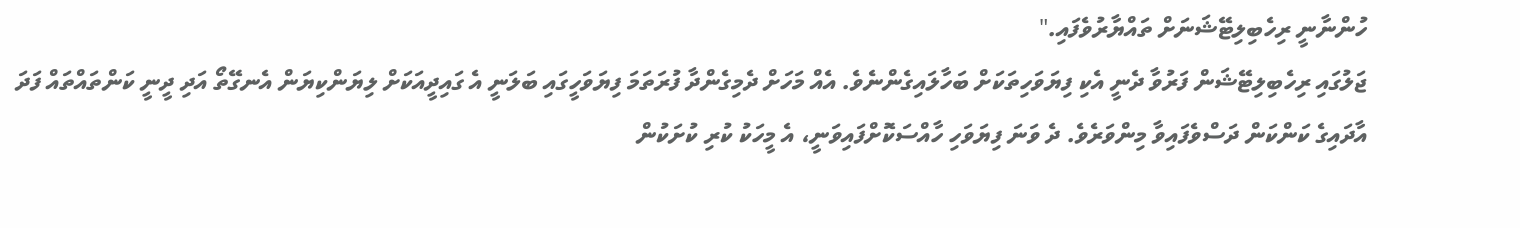ހުންނާނީ ރިހެބިލިޓޭޝަނަށް ތައްޔާރުވެފައި."
ޖަލުގައި ރިހެބިލިޓޭޝަން ފަރުވާ ދެނީ އެކި ފިޔަވަހިތަކަށް ބަހާލައިގެންނެވެ. އެއް މަހަށް ދެމިގެންދާ ފުރަތަމަ ފިޔަވަހީގައި ބަލަނީ އެ ގައިދީއަކަށް ލިޔަންކިޔަން އެނގޭތޯ އަދި ދީނީ ކަންތައްތައް ފަދަ އާދައިގެ ކަންކަން ދަސްވެފައިވާ މިންވަރެވެ. ދެ ވަނަ ފިޔަވަހި ހާއްސަކޮށްފައިވަނީ، އެ މީހަކު ކުރި ކުށަކުން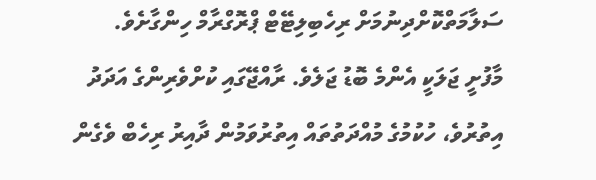ސަލާމަތްކޮށްދިނުމަށް ރިހެބިލިޓޭޓް ޕްރޮގްރާމް ހިންގާށެވެ.
މާފުށީ ޖަލަކީ އެންމެ ބޮޑު ޖަލެވެ. ރާއްޖޭގައި ކުށްވެރިންގެ އަދަދު އިތުރުވެ، ހުކުމުގެ މުއްދަތުތައް އިތުރުވަމުން ދާއިރު ރިހެބް ވެގެން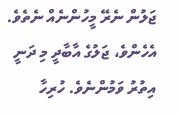ޖަލުން ނެރޭ މީހުންނެއް ނެތެވެ. އެހެންވެ، ޖަލުގެ އާބާދީ މި ދަނީ އިތުރު ވަމުންނެވެ. ހުރިހާ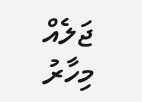ޖަލެއް މިހާރު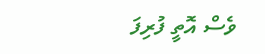ވެސް އޮތީ ފުރިފަ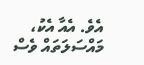އެވެ. އެއާ އެކު، މައްސަލަތައް ވެސް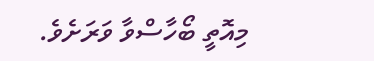މިއޮތީ ބޯހާސްވާ ވަރަށެވެ.